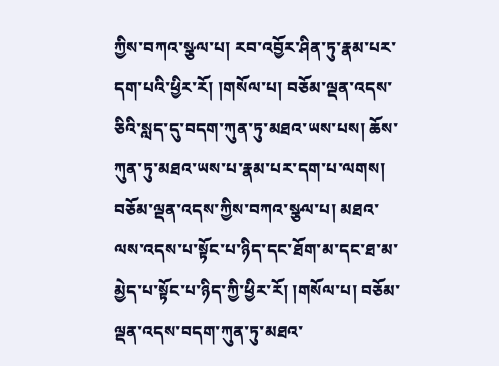ཀྱིས་བཀའ་སྩལ་པ། རབ་འབྱོར་ཤིན་ཏུ་རྣམ་པར་དག་པའི་ཕྱིར་རོ། །གསོལ་པ། བཅོམ་ལྡན་འདས་ཅིའི་སླད་དུ་བདག་ཀུན་ཏུ་མཐའ་ཡས་པས། ཆོས་ཀུན་ཏུ་མཐའ་ཡས་པ་རྣམ་པར་དག་པ་ལགས། བཅོམ་ལྡན་འདས་ཀྱིས་བཀའ་སྩལ་པ། མཐའ་ལས་འདས་པ་སྟོང་པ་ཉིད་དང་ཐོག་མ་དང་ཐ་མ་མྱེད་པ་སྟོང་པ་ཉིད་ཀྱི་ཕྱིར་རོ། །གསོལ་པ། བཅོམ་ལྡན་འདས་བདག་ཀུན་ཏུ་མཐའ་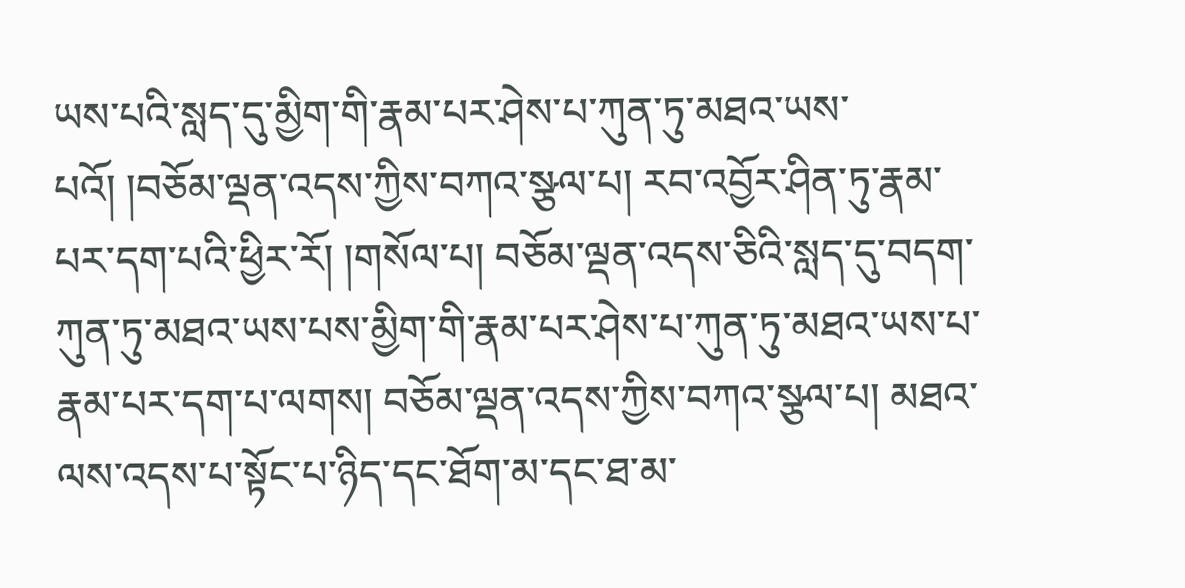ཡས་པའི་སླད་དུ་མྱིག་གི་རྣམ་པར་ཤེས་པ་ཀུན་ཏུ་མཐའ་ཡས་པའོ། །བཅོམ་ལྡན་འདས་ཀྱིས་བཀའ་སྩལ་པ། རབ་འབྱོར་ཤིན་ཏུ་རྣམ་པར་དག་པའི་ཕྱིར་རོ། །གསོལ་པ། བཅོམ་ལྡན་འདས་ཅིའི་སླད་དུ་བདག་ཀུན་ཏུ་མཐའ་ཡས་པས་མྱིག་གི་རྣམ་པར་ཤེས་པ་ཀུན་ཏུ་མཐའ་ཡས་པ་རྣམ་པར་དག་པ་ལགས། བཅོམ་ལྡན་འདས་ཀྱིས་བཀའ་སྩལ་པ། མཐའ་ལས་འདས་པ་སྟོང་པ་ཉིད་དང་ཐོག་མ་དང་ཐ་མ་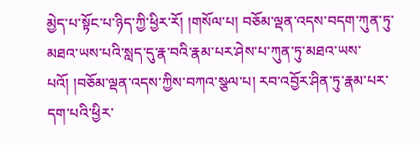མྱེད་པ་སྟོང་པ་ཉིད་ཀྱི་ཕྱིར་རོ། །གསོལ་པ། བཅོམ་ལྡན་འདས་བདག་ཀུན་ཏུ་མཐའ་ཡས་པའི་སླད་དུ་རྣ་བའི་རྣམ་པར་ཤེས་པ་ཀུན་ཏུ་མཐའ་ཡས་པའོ། །བཅོམ་ལྡན་འདས་ཀྱིས་བཀའ་སྩལ་པ། རབ་འབྱོར་ཤིན་ཏུ་རྣམ་པར་དག་པའི་ཕྱིར་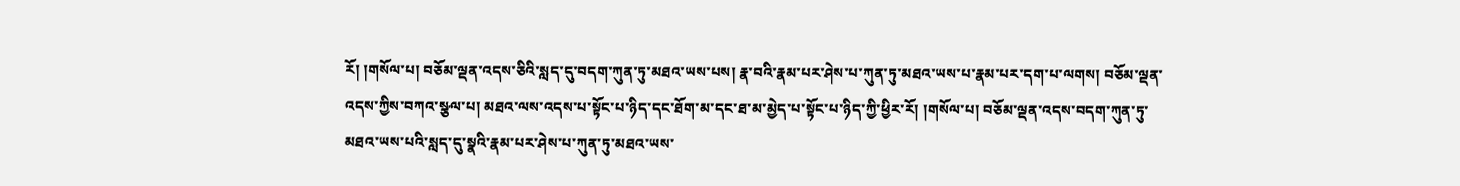རོ། །གསོལ་པ། བཅོམ་ལྡན་འདས་ཅིའི་སླད་དུ་བདག་ཀུན་ཏུ་མཐའ་ཡས་པས། རྣ་བའི་རྣམ་པར་ཤེས་པ་ཀུན་ཏུ་མཐའ་ཡས་པ་རྣམ་པར་དག་པ་ལགས། བཅོམ་ལྡན་འདས་ཀྱིས་བཀའ་སྩལ་པ། མཐའ་ལས་འདས་པ་སྟོང་པ་ཉིད་དང་ཐོག་མ་དང་ཐ་མ་མྱེད་པ་སྟོང་པ་ཉིད་ཀྱི་ཕྱིར་རོ། །གསོལ་པ། བཅོམ་ལྡན་འདས་བདག་ཀུན་ཏུ་མཐའ་ཡས་པའི་སླད་དུ་སྣའི་རྣམ་པར་ཤེས་པ་ཀུན་ཏུ་མཐའ་ཡས་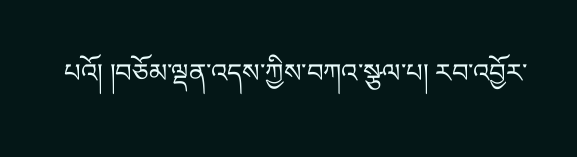པའོ། །བཅོམ་ལྡན་འདས་ཀྱིས་བཀའ་སྩལ་པ། རབ་འབྱོར་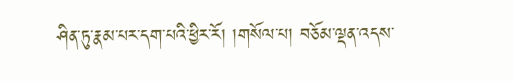ཤིན་ཏུ་རྣམ་པར་དག་པའི་ཕྱིར་རོ། །གསོལ་པ། བཅོམ་ལྡན་འདས་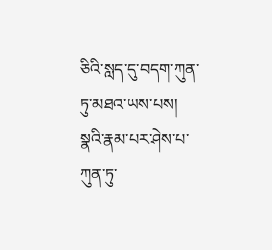ཅིའི་སླད་དུ་བདག་ཀུན་ཏུ་མཐའ་ཡས་པས། སྣའི་རྣམ་པར་ཤེས་པ་ཀུན་ཏུ་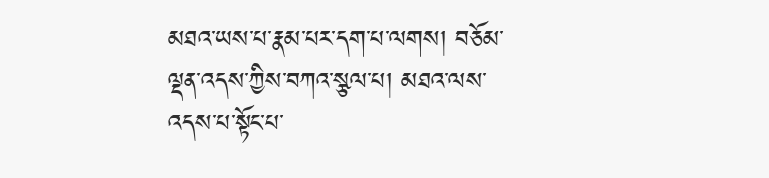མཐའ་ཡས་པ་རྣམ་པར་དག་པ་ལགས། བཅོམ་ལྡན་འདས་ཀྱིས་བཀའ་སྩལ་པ། མཐའ་ལས་འདས་པ་སྟོང་པ་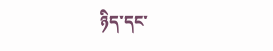ཉིད་དང་